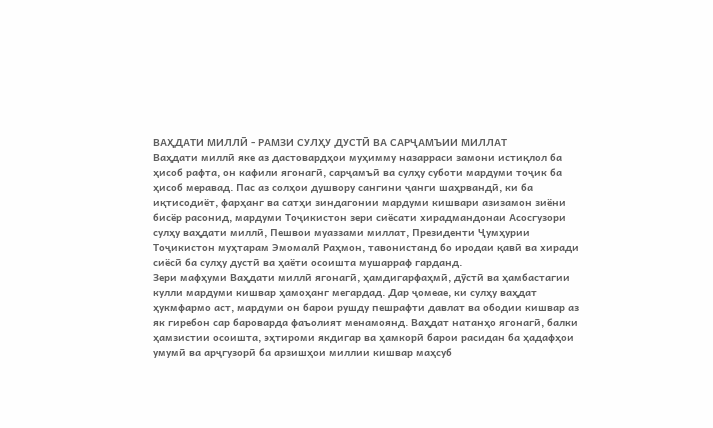ВАҲДАТИ МИЛЛӢ - РАМЗИ СУЛҲУ ДУСТӢ ВА САРҶАМЪИИ МИЛЛАТ
Ваҳдати миллӣ яке аз дастовардҳои муҳимму назарраси замони истиқлол ба ҳисоб рафта, он кафили ягонагӣ, сарҷамъӣ ва сулҳу суботи мардуми тоҷик ба ҳисоб меравад. Пас аз солҳои душвору сангини ҷанги шаҳрвандӣ, ки ба иқтисодиёт, фарҳанг ва сатҳи зиндагонии мардуми кишвари азизамон зиёни бисёр расонид, мардуми Тоҷикистон зери сиёсати хирадмандонаи Асосгузори сулҳу ваҳдати миллӣ, Пешвои муаззами миллат, Президенти Ҷумҳурии Тоҷикистон муҳтарам Эмомалӣ Раҳмон, тавонистанд бо иродаи қавӣ ва хиради сиёсӣ ба сулҳу дустӣ ва ҳаёти осоишта мушарраф гарданд.
Зери мафҳуми Ваҳдати миллӣ ягонагӣ, ҳамдигарфаҳмӣ, дӯстӣ ва ҳамбастагии кулли мардуми кишвар ҳамоҳанг мегардад. Дар ҷомеае, ки сулҳу ваҳдат ҳукмфармо аст, мардуми он барои рушду пешрафти давлат ва ободии кишвар аз як гиребон сар бароварда фаъолият менамоянд. Ваҳдат натанҳо ягонагӣ, балки ҳамзистии осоишта, эҳтироми якдигар ва ҳамкорӣ барои расидан ба ҳадафҳои умумӣ ва арҷгузорӣ ба арзишҳои миллии кишвар маҳсуб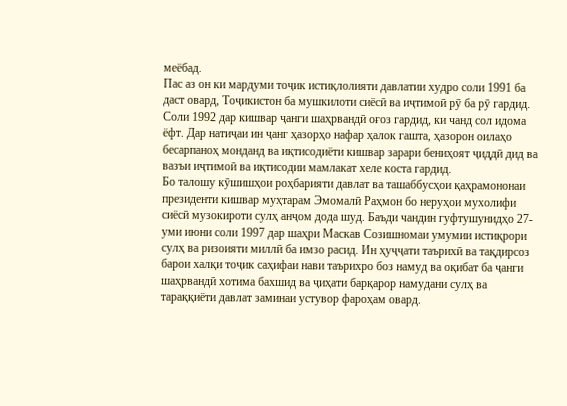меёбад.
Пас аз он ки мардуми тоҷик истиқлолияти давлатии худро соли 1991 ба даст овард, Тоҷикистон ба мушкилоти сиёсӣ ва иҷтимоӣ рӯ ба рӯ гардид. Соли 1992 дар кишвар ҷанги шаҳрвандӣ оғоз гардид, ки чанд сол идома ёфт. Дар натиҷаи ин ҷанг ҳазорҳо нафар ҳалок гашта, ҳазорон оилаҳо бесарпаноҳ монданд ва иқтисодиёти кишвар зарари бениҳоят ҷиддӣ дид ва вазъи иҷтимоӣ ва иқтисодии мамлакат хеле коста гардид.
Бо талошу кӯшишҳои роҳбарияти давлат ва ташаббусҳои қаҳрамононаи президенти кишвар муҳтарам Эмомалӣ Раҳмон бо неруҳои мухолифи сиёсӣ музокироти сулҳ анҷом дода шуд. Баъди чандин гуфтушунидҳо 27-уми июни соли 1997 дар шаҳри Маскав Созишномаи умумии истиқрори сулҳ ва ризоияти миллӣ ба имзо расид. Ин ҳуҷҷати таърихӣ ва тақдирсоз барои халқи тоҷик саҳифаи нави таърихро боз намуд ва оқибат ба ҷанги шаҳрвандӣ хотима бахшид ва ҷиҳати барқарор намудани сулҳ ва тараққиёти давлат заминаи устувор фароҳам овард.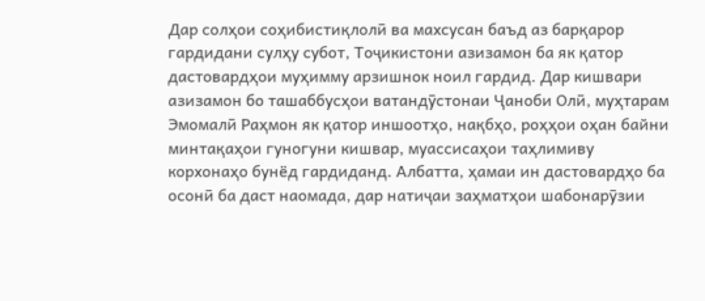Дар солҳои соҳибистиқлолӣ ва махсусан баъд аз барқарор гардидани сулҳу субот, Тоҷикистони азизамон ба як қатор дастовардҳои муҳимму арзишнок ноил гардид. Дар кишвари азизамон бо ташаббусҳои ватандӯстонаи Ҷаноби Олӣ, муҳтарам Эмомалӣ Раҳмон як қатор иншоотҳо, нақбҳо, роҳҳои оҳан байни минтақаҳои гуногуни кишвар, муассисаҳои таҳлимиву корхонаҳо бунёд гардиданд. Албатта, ҳамаи ин дастовардҳо ба осонӣ ба даст наомада, дар натиҷаи заҳматҳои шабонарӯзии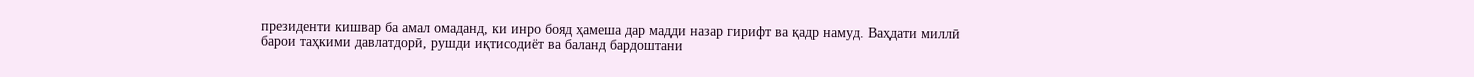президенти кишвар ба амал омаданд, ки инро бояд ҳамеша дар мадди назар гирифт ва қадр намуд. Ваҳдати миллӣ барои таҳкими давлатдорӣ, рушди иқтисодиёт ва баланд бардоштани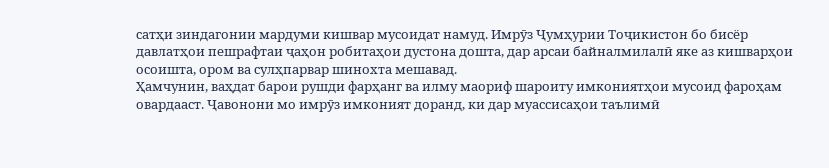сатҳи зиндагонии мардуми кишвар мусоидат намуд. Имрӯз Ҷумҳурии Тоҷикистон бо бисёр давлатҳои пешрафтаи ҷаҳон робитаҳои дустона дошта, дар арсаи байналмилалӣ яке аз кишварҳои осоишта, ором ва сулҳпарвар шинохта мешавад.
Ҳамчунин, ваҳдат барои рушди фарҳанг ва илму маориф шароиту имкониятҳои мусоид фароҳам овардааст. Ҷавонони мо имрӯз имконият доранд, ки дар муассисаҳои таълимӣ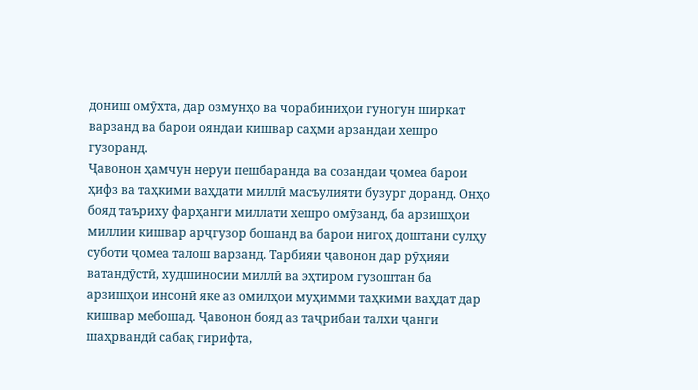дониш омӯхта, дар озмунҳо ва чорабиниҳои гуногун ширкат варзанд ва барои ояндаи кишвар саҳми арзандаи хешро гузоранд.
Ҷавонон ҳамчун неруи пешбаранда ва созандаи ҷомеа барои ҳифз ва таҳкими ваҳдати миллӣ масъулияти бузург доранд. Онҳо бояд таъриху фарҳанги миллати хешро омӯзанд, ба арзишҳои миллии кишвар арҷгузор бошанд ва барои нигоҳ доштани сулҳу суботи ҷомеа талош варзанд. Тарбияи ҷавонон дар рӯҳияи ватандӯстӣ, худшиносии миллӣ ва эҳтиром гузоштан ба арзишҳои инсонӣ яке аз омилҳои муҳимми таҳкими ваҳдат дар кишвар мебошад. Ҷавонон бояд аз таҷрибаи талхи ҷанги шаҳрвандӣ сабақ гирифта,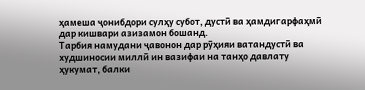ҳамеша ҷонибдори сулҳу субот, дустӣ ва ҳамдигарфаҳмӣ дар кишвари азизамон бошанд.
Тарбия намудани ҷавонон дар рӯҳияи ватандустӣ ва худшиносии миллӣ ин вазифаи на танҳо давлату ҳукумат, балки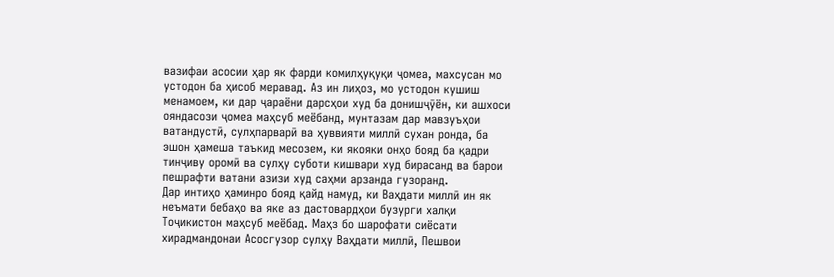вазифаи асосии ҳар як фарди комилҳуқуқи ҷомеа, махсусан мо устодон ба ҳисоб меравад. Аз ин лиҳоз, мо устодон кушиш менамоем, ки дар ҷараёни дарсҳои худ ба донишҷӯён, ки ашхоси ояндасози ҷомеа маҳсуб меёбанд, мунтазам дар мавзуъҳои ватандустӣ, сулҳпарварӣ ва ҳуввияти миллӣ сухан ронда, ба эшон ҳамеша таъкид месозем, ки якояки онҳо бояд ба қадри тинҷиву оромӣ ва сулҳу суботи кишвари худ бирасанд ва барои пешрафти ватани азизи худ саҳми арзанда гузоранд.
Дар интиҳо ҳаминро бояд қайд намуд, ки Ваҳдати миллӣ ин як неъмати бебаҳо ва яке аз дастовардҳои бузурги халқи Тоҷикистон маҳсуб меёбад. Маҳз бо шарофати сиёсати хирадмандонаи Асосгузор сулҳу Ваҳдати миллӣ, Пешвои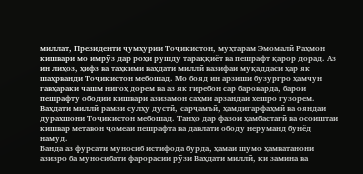миллат, Президенти ҷумҳурии Тоҷикистон, муҳтарам Эмомалӣ Раҳмон кишвари мо имрӯз дар роҳи рушду тараққиёт ва пешрафт қарор дорад. Аз ин лиҳоз, ҳифз ва таҳкими ваҳдати миллӣ вазифаи муқаддаси ҳар як шаҳрванди Тоҷикистон мебошад. Мо бояд ин арзиши бузургро ҳамчун гавҳараки чашм нигоҳ дорем ва аз як гиребон сар бароварда, барои пешрафту ободии кишвари азизамон саҳми арзандаи хешро гузорем.
Ваҳдати миллӣ рамзи сулҳу дустӣ, сарҷамъӣ, ҳамдигарфаҳмӣ ва ояндаи дурахшони Тоҷикистон мебошад. Танҳо дар фазои ҳамбастагӣ ва осоиштаи кишвар метавон ҷомеаи пешрафта ва давлати ободу неруманд бунёд намуд.
Банда аз фурсати муносиб истифода бурда, ҳамаи шумо ҳамватанони азизро ба муносибати фарорасии рӯзи Ваҳдати миллӣ, ки замина ва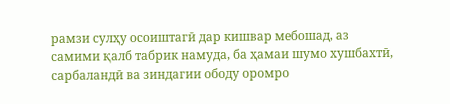рамзи сулҳу осоиштагӣ дар кишвар мебошад, аз самими қалб табрик намуда, ба ҳамаи шумо хушбахтӣ, сарбаландӣ ва зиндагии ободу оромро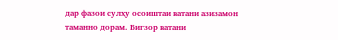дар фазои сулҳу осоиштаи ватани азизамон таманно дорам. Бигзор ватани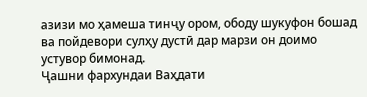азизи мо ҳамеша тинҷу ором, ободу шукуфон бошад ва пойдевори сулҳу дустӣ дар марзи он доимо устувор бимонад.
Ҷашни фархундаи Ваҳдати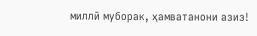миллӣ муборак, ҳамватанони азиз!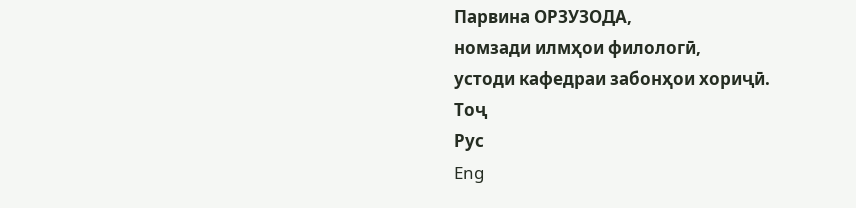Парвина ОРЗУЗОДА,
номзади илмҳои филологӣ,
устоди кафедраи забонҳои хориҷӣ.
Тоҷ
Рус
Eng